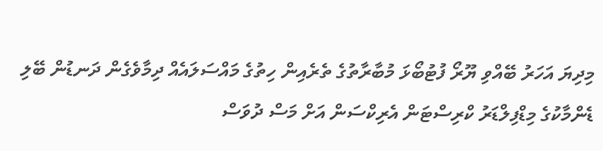މިދިޔަ އަހަރު ބޭއްވި ޔޫރޯ ފުޓުބޯޅަ މުބާރާތުގެ ތެރެއިން ހިތުގެ މައްސަލައެއް ދިމާވެގެން ދަނޑުން ބޭލި ޑެންމާކުގެ މިޑްފިލްޑަރު ކްރިސްޓަން އެރިކްސަން އަށް މަސް ދުވަސް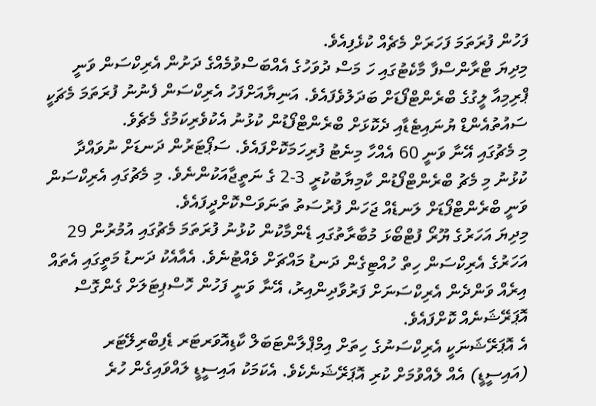ފަހުން ފުރަތަމަ ފަހަރަށް މެޗެއް ކުޅެފިއެވެ.
މިދިޔަ ޓްރާންސްފާ މާކެޓުގައި ހަ މަސް ދުވަހުގެ އެއްބަސްވުމެއްގެ ދަށުން އެރިކްސަން ވަނީ ޕްރިމިއާ ލީގުގެ ބްރެންޓްފޯޑަށް ބަދަލުވެފައެވެ. އަނިޔާއަށްފަހު އެރިކްސަން ފެނުނު ފުރަތަމަ މެޗަކީ ސައުތުއެންޑް ޔުނައިޓެޑާއި ދެކޮޅަށް ބްރެންޓްފޯޑުން ކުޅުނު އެކުވެރިކަމުގެ މެޗެވެ.
މި މެޗުގައި އޭނާ ވަނީ 60 އެއްހާ މިނެޓު ފުރިހަމަކޮށްފައެވެ. ސަޕޯޓަރުން ދަނޑަށް ނުވައްދާ ކުޅުނު މި މެޗު ބްރެންޓްފޯޑުން ކާމިޔާބުކުރީ 3-2 ގެ ނަތީޖާއަކުންނެވެ. މި މެޗުގައި އެރިކްސަން ވަނީ ބްރެންޓްފޯޑަށް ލަނޑެއް ޖަހަން ފުރުސަތު ތަނަވަސްކޮށްދީފައެވެ.
މިދިޔަ އަހަރުގެ ޔޫރޯ ފުޓްބޯޅަ މުބާރާތުގައި ޑެންމާކުން ކުޅުނު ފުރަތަމަ މެޗުގައި އުމުރުން 29 އަހަރުގެ އެރިކްސަން ހިތް ހުއްޓިގެން ދަނޑު މައްޗަށް ވެއްޓުނެވެ. އެއާއެކު ދަނޑު މަތީގައި އެތައް އިރެއް ވަންދެން އެރިކްސަނަށް ފަރުވާދިންއިރު، އޭނާ ވަނީ ފަހުން ހޮސްޕިޓަލަށް ގެންގޮސް އޮޕަރޭޝަނެއް ކޮށްފައެވެ.
އެ އޮޕަރޭޝަނަކީ އެރިކްސަނުގެ ހިތަށް އިމްޕްލާންޓަބަލް ކާޑިއޮވަރޓަރ ޑެފިބްރިލޭޓަރ (އައިސީޑީ) އެއް ލެއްވުމަށް ކުރި އޮޕަރޭޝަނެކެވެ. އެކަމަކު އައިސީޑީ ލައްވައިގެން ހުރެ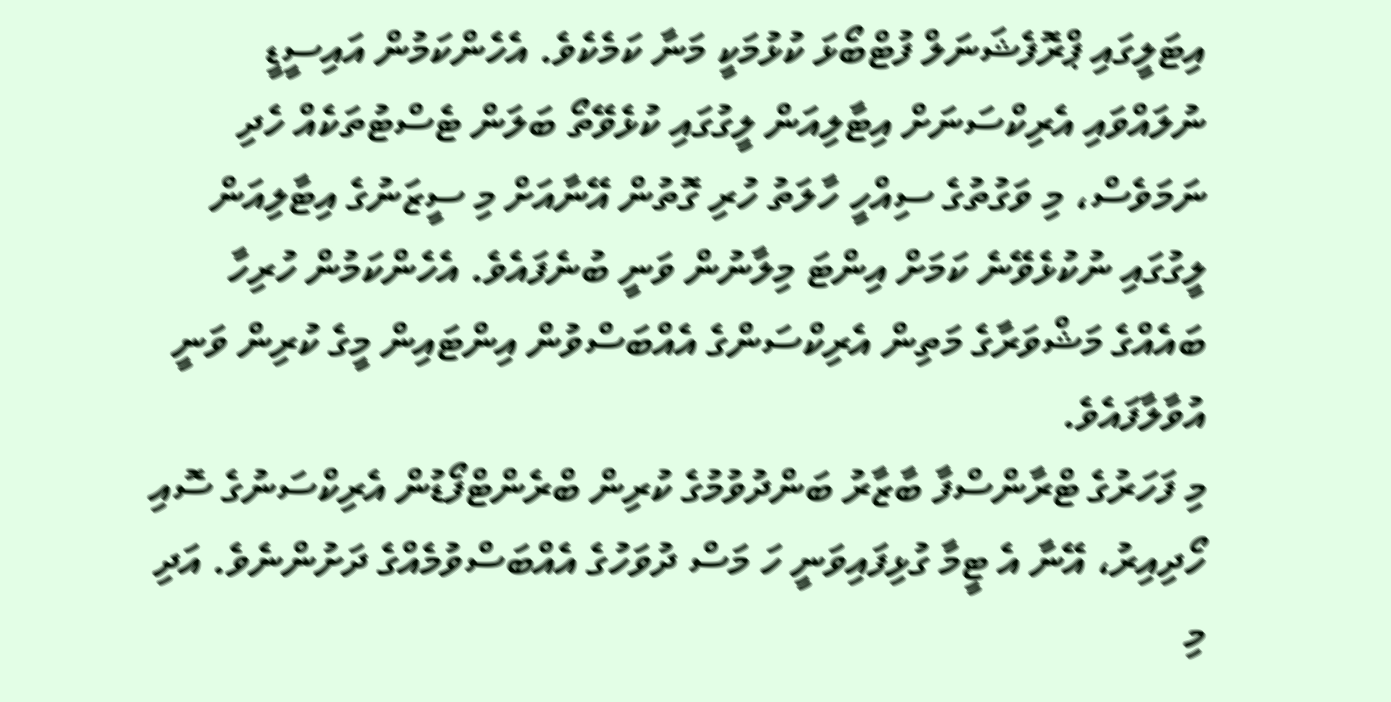އިޓަލީގައި ޕްރޮފެޝަނަލް ފުޓްބޯޅަ ކުޅުމަކީ މަނާ ކަމެކެވެ. އެހެންކަމުން އައިސީޑީ ނުލައްވައި އެރިކްސަނަށް އިޓާލިއަން ލީގުގައި ކުޅެވޭތޯ ބަލަން ޓެސްޓުތަކެއް ހެދި ނަމަވެސް، މި ވަގުތުގެ ސިއްހީ ހާލަތު ހުރި ގޮތުން އޭނާއަށް މި ސީޒަނުގެ އިޓާލިއަން ލީގުގައި ނުކުޅެވޭނެ ކަމަށް އިންޓަ މިލާނުން ވަނީ ބުނެފައެވެ. އެހެންކަމުން ހުރިހާ ބައެއްގެ މަޝްވަރާގެ މަތިން އެރިކްސަންގެ އެއްބަސްވުން އިންޓައިން މީގެ ކުރިން ވަނީ އުވާލާފައެވެ.
މި ފަހަރުގެ ޓްރާންސްފާ ބާޒާރު ބަންދުވުމުގެ ކުރިން ބްރެންޓްފޯޑުން އެރިކްސަނުގެ ސޮއި ހޯދިއިރު، އޭނާ އެ ޓީމާ ގުޅިފައިވަނީ ހަ މަސް ދުވަހުގެ އެއްބަސްވުމެއްގެ ދަށުންނެވެ. އަދި މި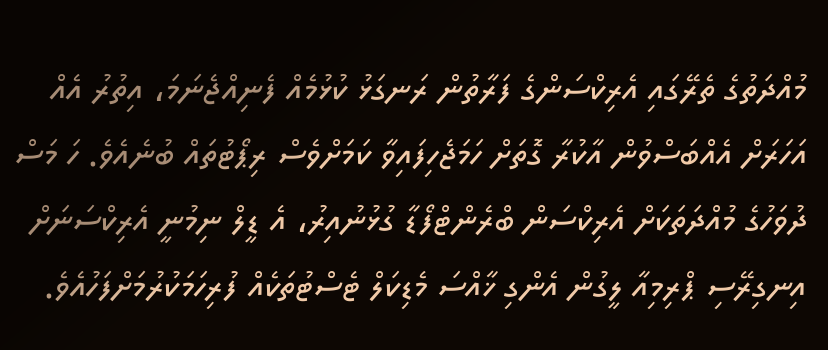މުއްދަތުގެ ތެރޭގައި އެރިކްސަންގެ ފަރާތުން ރަނގަޅު ކުޅުމެއް ފެނިއްޖެނަމަ، އިތުރު އެއް އަހަރަށް އެއްބަސްވުން އާކުރާ ގޮތަށް ހަމަޖެހިފައިވާ ކަމަށްވެސް ރިޕޯޓުތައް ބުނެއެވެ. ހަ މަސް ދުވަހުގެ މުއްދަތަކަށް އެރިކްސަން ބްރެންޓްފޯޑާ ގުޅުނުއިރު، އެ ޑީލް ނިމުނީ އެރިކްސަނަށް އިނގިރޭސި ޕްރިމިއާ ލީގުން އެންގި ޚާއްސަ މެޑިކަލް ޓެސްޓުތަކެއް ފުރިހަމަކުރުމަށްފަހުއެވެ.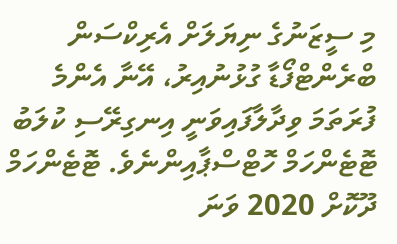މި ސީޒަނުގެ ނިޔަލަށް އެރިކްސަން ބްރެންޓްފޯޑާ ގުޅުނުއިރު، އޭނާ އެންމެ ފުރަތަމަ ވިދާލާފައިވަނީ އިނގިރޭސި ކުލަބު ޓޮޓެންހަމް ހޮޓްސްޕާއިންނެވެ. ޓޮޓެންހަމް ދޫކޮށް 2020 ވަނަ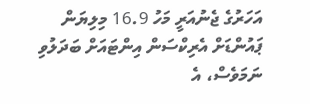އަހަރުގެ ޖެނުއަރީ މަހު 16.9 މިލިޔަން ޕައުންޑަށް އެރިކްސަން އިންޓައަށް ބަދަލުވި ނަމަވެސް، އެ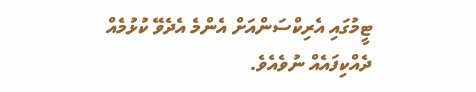ޓީމުގައި އެރިކްސަންއަށް އެންމެ އެދެވޭ ކުޅުމެއް ދެއްކިފައެއް ނުވެއެވެ.